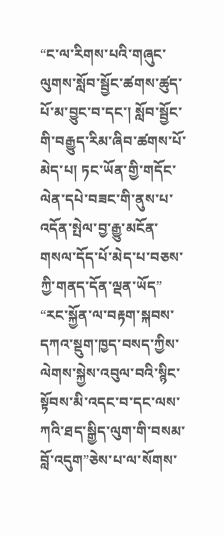“ང་ལ་རིགས་པའི་གཞུང་ལུགས་སློབ་སྦྱོང་ཚགས་ཚུད་པོ་མ་བྱུང་བ་དང་། སློབ་སྦྱོང་གི་བརྒྱུད་རིམ་ཞིབ་ཚགས་པོ་མེད་པ། ཏང་ཡོན་གྱི་གདོང་ལེན་དཔེ་བཟང་གི་ནུས་པ་འདོན་སྤེལ་བྱ་རྒྱུ་མངོན་གསལ་དོད་པོ་མེད་པ་བཅས་ཀྱི་གནད་དོན་ལྡན་ཡོད” “རང་སྐྱོན་ལ་བརྟག་སྐབས་དཀའ་སྡུག་ཁྱད་བསད་ཀྱིས་ལེགས་སྐྱེས་འབུལ་བའི་སྙིང་སྟོབས་མི་འདང་བ་དང་ལས་ཀའི་ཐད་སྒྱིད་ལུག་གི་བསམ་བློ་འདུག”ཅེས་པ་ལ་སོགས་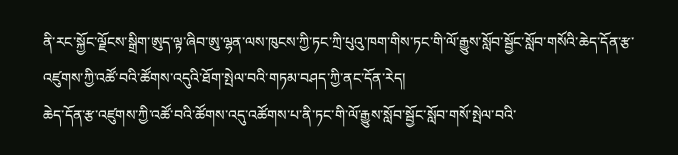ནི་རང་སྐྱོང་ལྗོངས་སྒྲིག་ཨུད་ལྟ་ཞིབ་ཨུ་ལྷན་ལས་ཁུངས་ཀྱི་ཏང་ཀྲི་པུའུ་ཁག་གིས་ཏང་གི་ལོ་རྒྱུས་སློབ་སྦྱོང་སློབ་གསོའི་ཆེད་དོན་རྩ་འཛུགས་ཀྱི་འཚོ་བའི་ཚོགས་འདུའི་ཐོག་སྤེལ་བའི་གཏམ་བཤད་ཀྱི་ནང་དོན་རེད།
ཆེད་དོན་རྩ་འཛུགས་ཀྱི་འཚོ་བའི་ཚོགས་འདུ་འཚོགས་པ་ནི་ཏང་གི་ལོ་རྒྱུས་སློབ་སྦྱོང་སློབ་གསོ་སྤེལ་བའི་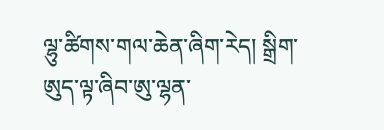ལྷུ་ཚིགས་གལ་ཆེན་ཞིག་རེད། སྒྲིག་ཨུད་ལྟ་ཞིབ་ཨུ་ལྷན་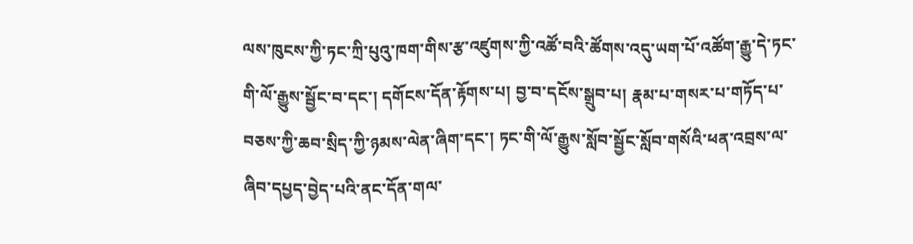ལས་ཁུངས་ཀྱི་ཏང་ཀྲི་པུའུ་ཁག་གིས་རྩ་འཛུགས་ཀྱི་འཚོ་བའི་ཚོགས་འདུ་ཡག་པོ་འཚོག་རྒྱུ་དེ་ཏང་གི་ལོ་རྒྱུས་སྦྱོང་བ་དང་། དགོངས་དོན་རྟོགས་པ། བྱ་བ་དངོས་སྒྲུབ་པ། རྣམ་པ་གསར་པ་གཏོད་པ་བཅས་ཀྱི་ཆབ་སྲིད་ཀྱི་ཉམས་ལེན་ཞིག་དང་། ཏང་གི་ལོ་རྒྱུས་སློབ་སྦྱོང་སློབ་གསོའི་ཕན་འབྲས་ལ་ཞིབ་དཔྱད་བྱེད་པའི་ནང་དོན་གལ་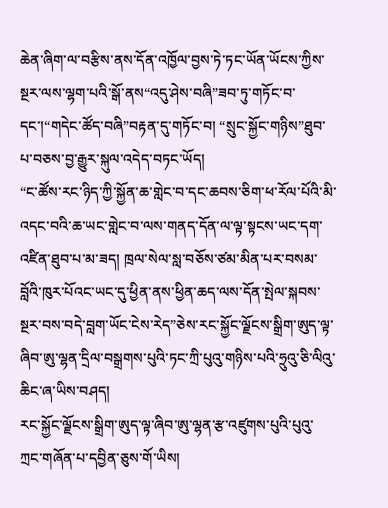ཆེན་ཞིག་ལ་བརྩིས་ནས་དོན་འཁྱོལ་བྱས་ཏེ་ཏང་ཡོན་ཡོངས་ཀྱིས་སྔར་ལས་ལྷག་པའི་སྒོ་ནས“འདུ་ཤེས་བཞི”ཟབ་ཏུ་གཏོང་བ་དང་།“གདེང་ཚོད་བཞི”བརྟན་དུ་གཏོང་བ། “སྲུང་སྐྱོང་གཉིས”ཐུབ་པ་བཅས་བྱ་རྒྱུར་སྐུལ་འདེད་བཏང་ཡོད།
“ང་ཚོས་རང་ཉིད་ཀྱི་སྐྱོན་ཆ་གླེང་བ་དང་ཆབས་ཅིག་ཕ་རོལ་པོའི་མི་འདང་བའི་ཆ་ཡང་གླེང་བ་ལས་གནད་དོན་ལ་ལྟ་སྟངས་ཡང་དག་འཛིན་ཐུབ་པ་མ་ཟད། ཁྲལ་སེལ་སླ་བཅོས་ཙམ་མིན་པར་བསམ་བློའི་ཁུར་པོའང་ཡང་དུ་ཕྱིན་ནས་ཕྱིན་ཆད་ལས་དོན་སྤེལ་སྐབས་སྔར་བས་བདེ་བླག་ཡོང་ངེས་རེད”ཅེས་རང་སྐྱོང་ལྗོངས་སྒྲིག་ཨུད་ལྟ་ཞིབ་ཨུ་ལྷན་དྲིལ་བསྒྲགས་པུའི་ཏང་ཀྲི་པུའུ་གཉིས་པའི་ཧྲུའུ་ཅི་ལིའུ་ཆིང་ཞ་ཡིས་བཤད།
རང་སྐྱོང་ལྗོངས་སྒྲིག་ཨུད་ལྟ་ཞིབ་ཨུ་ལྷན་རྩ་འཛུགས་པུའི་པུའུ་ཀྲང་གཞོན་པ་དབྱིན་ཅུས་གོ་ཡིས།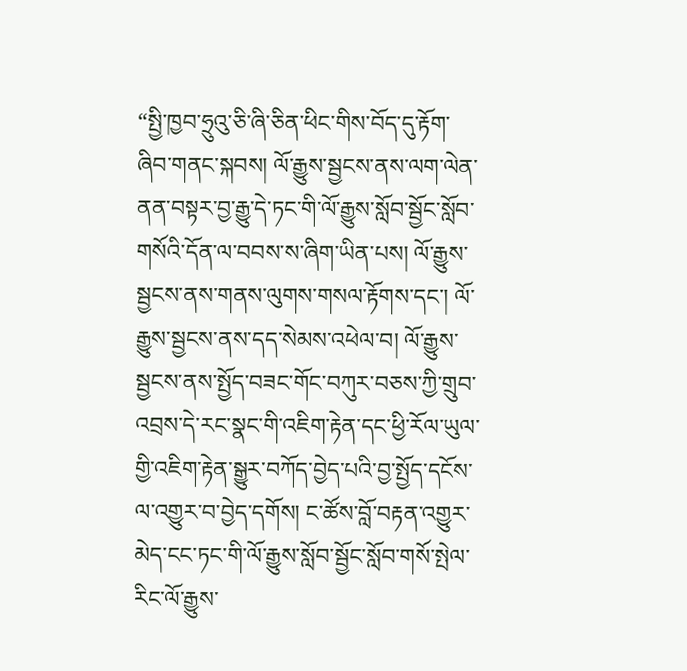“སྤྱི་ཁྱབ་ཧྲུའུ་ཅི་ཞི་ཅིན་ཕིང་གིས་བོད་དུ་རྟོག་ཞིབ་གནང་སྐབས། ལོ་རྒྱུས་སྦྱངས་ནས་ལག་ལེན་ནན་བསྟར་བྱ་རྒྱུ་དེ་ཏང་གི་ལོ་རྒྱུས་སློབ་སྦྱོང་སློབ་གསོའི་དོན་ལ་བབས་ས་ཞིག་ཡིན་པས། ལོ་རྒྱུས་སྦྱངས་ནས་གནས་ལུགས་གསལ་རྟོགས་དང་། ལོ་རྒྱུས་སྦྱངས་ནས་དད་སེམས་འཕེལ་བ། ལོ་རྒྱུས་སྦྱངས་ནས་སྤྱོད་བཟང་གོང་བཀུར་བཅས་ཀྱི་གྲུབ་འབྲས་དེ་རང་སྣང་གི་འཇིག་རྟེན་དང་ཕྱི་རོལ་ཡུལ་གྱི་འཇིག་རྟེན་སྒྱུར་བཀོད་བྱེད་པའི་བྱ་སྤྱོད་དངོས་ལ་འགྱུར་བ་བྱེད་དགོས། ང་ཚོས་བློ་བརྟན་འགྱུར་མེད་ངང་ཏང་གི་ལོ་རྒྱུས་སློབ་སྦྱོང་སློབ་གསོ་སྤེལ་རིང་ལོ་རྒྱུས་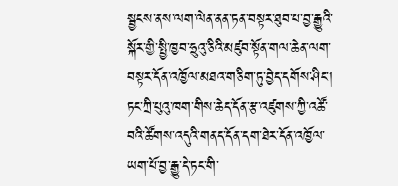སྦྱངས་ནས་ལག་ལེན་ནན་ཏན་བསྟར་ཐུབ་པ་བྱ་རྒྱུའི་སྐོར་གྱི་སྤྱི་ཁྱབ་ཧྲུའུ་ཅིའི་མཛུབ་སྟོན་གལ་ཆེན་ལག་བསྟར་དོན་འཁྱོལ་མཐའ་གཅིག་ཏུ་བྱེད་དགོས་ཤིང་། ཏང་ཀྲི་པུའུ་ཁག་གིས་ཆེད་དོན་རྩ་འཛུགས་ཀྱི་འཚོ་བའི་ཚོགས་འདུའི་གནད་དོན་དག་ཐེར་དོན་འཁྱོལ་ཡག་པོ་བྱ་རྒྱུ་དེ་ཏང་གི་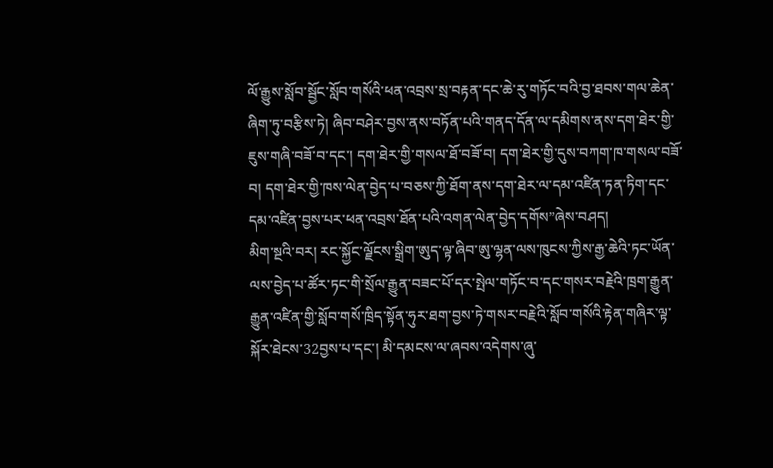ལོ་རྒྱུས་སློབ་སྦྱོང་སློབ་གསོའི་ཕན་འབྲས་སྲ་བརྟན་དང་ཆེ་རུ་གཏོང་བའི་བྱ་ཐབས་གལ་ཆེན་ཞིག་ཏུ་བརྩིས་ཏེ། ཞིབ་བཤེར་བྱས་ནས་བཏོན་པའི་གནད་དོན་ལ་དམིགས་ནས་དག་ཐེར་གྱི་ཇུས་གཞི་བཟོ་བ་དང་། དག་ཐེར་གྱི་གསལ་ཐོ་བཟོ་བ། དག་ཐེར་གྱི་དུས་བཀག་ཁ་གསལ་བཟོ་བ། དག་ཐེར་གྱི་ཁས་ལེན་བྱེད་པ་བཅས་ཀྱི་ཐོག་ནས་དག་ཐེར་ལ་དམ་འཛིན་ཏན་ཏིག་དང་དམ་འཛིན་བྱས་པར་ཕན་འབྲས་ཐོན་པའི་འགན་ལེན་བྱེད་དགོས”ཞེས་བཤད།
མིག་སྔའི་བར། རང་སྐྱོང་ལྗོངས་སྒྲིག་ཨུད་ལྟ་ཞིབ་ཨུ་ལྷན་ལས་ཁུངས་ཀྱིས་རྒྱ་ཆེའི་ཏང་ཡོན་ལས་བྱེད་པ་ཚོར་ཏང་གི་སྲོལ་རྒྱུན་བཟང་པོ་དར་སྤེལ་གཏོང་བ་དང་གསར་བརྗེའི་ཁྲག་རྒྱུན་རྒྱུན་འཛིན་གྱི་སློབ་གསོ་ཁྲིད་སྟོན་ཧུར་ཐག་བྱས་ཏེ་གསར་བརྗེའི་སློབ་གསོའི་རྟེན་གཞིར་ལྟ་སྐོར་ཐེངས་32བྱས་པ་དང་། མི་དམངས་ལ་ཞབས་འདེགས་ཞུ་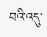བའི་འདུ་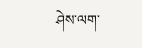ཤེས་ལག་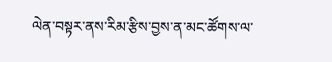ལེན་བསྟར་ནས་རིམ་རྩིས་བྱས་ན་མང་ཚོགས་ལ་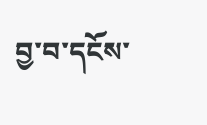བྱ་བ་དངོས་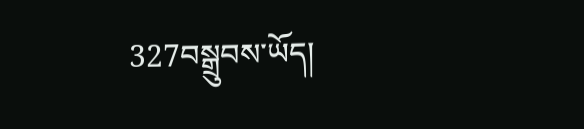327བསྒྲུབས་ཡོད།